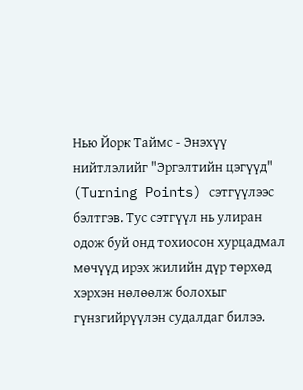Нью Йорк Таймс - Энэхүү нийтлэлийг "Эргэлтийн цэгүүд" (Turning Points) сэтгүүлээс бэлтгэв. Тус сэтгүүл нь улиран одож буй онд тохиосон хурцадмал мөчүүд ирэх жилийн дүр төрхөд хэрхэн нөлөөлж болохыг гүнзгийрүүлэн судалдаг билээ.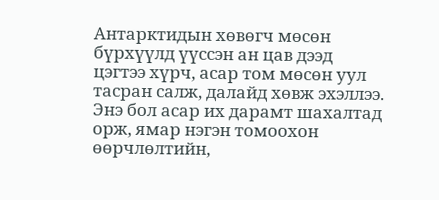Антарктидын хөвөгч мөсөн бүрхүүлд үүссэн ан цав дээд цэгтээ хүрч, асар том мөсөн уул тасран салж, далайд хөвж эхэллээ. Энэ бол асар их дарамт шахалтад орж, ямар нэгэн томоохон өөрчлөлтийн,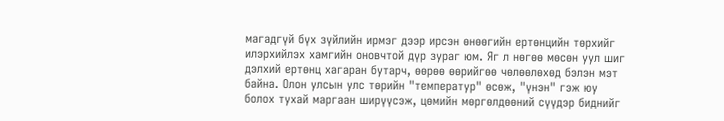магадгүй бүх зүйлийн ирмэг дээр ирсэн өнөөгийн ертөнцийн төрхийг илэрхийлэх хамгийн оновчтой дүр зураг юм. Яг л нөгөө мөсөн уул шиг дэлхий ертөнц хагаран бутарч, өөрөө өөрийгөө чөлөөлөхөд бэлэн мэт байна. Олон улсын улс төрийн "температур" өсөж, "үнэн" гэж юу болох тухай маргаан ширүүсэж, цөмийн мөргөлдөөний сүүдэр биднийг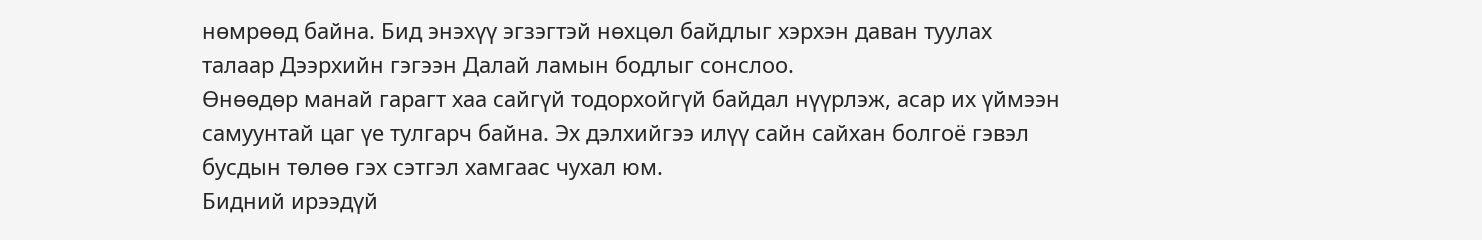нөмрөөд байна. Бид энэхүү эгзэгтэй нөхцөл байдлыг хэрхэн даван туулах талаар Дээрхийн гэгээн Далай ламын бодлыг сонслоо.
Өнөөдөр манай гарагт хаа сайгүй тодорхойгүй байдал нүүрлэж, асар их үймээн самуунтай цаг үе тулгарч байна. Эх дэлхийгээ илүү сайн сайхан болгоё гэвэл бусдын төлөө гэх сэтгэл хамгаас чухал юм.
Бидний ирээдүй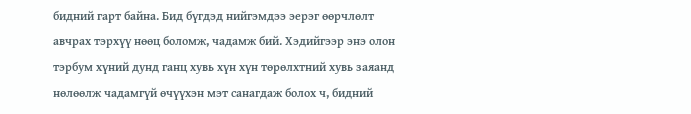бидний гарт байна. Бид бүгдэд нийгэмдээ эерэг өөрчлөлт авчрах тэрхүү нөөц боломж, чадамж бий. Хэдийгээр энэ олон тэрбум хүний дунд ганц хувь хүн хүн төрөлхтний хувь заяанд нөлөөлж чадамгүй өчүүхэн мэт санагдаж болох ч, бидний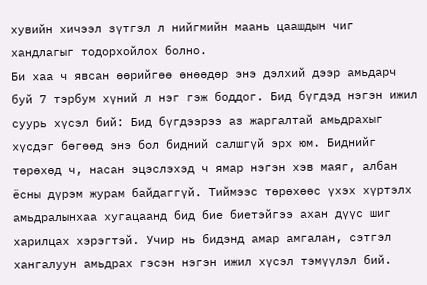хувийн хичээл зүтгэл л нийгмийн маань цаашдын чиг хандлагыг тодорхойлох болно.
Би хаа ч явсан өөрийгөө өнөөдөр энэ дэлхий дээр амьдарч буй 7 тэрбум хүний л нэг гэж боддог. Бид бүгдэд нэгэн ижил суурь хүсэл бий: Бид бүгдээрээ аз жаргалтай амьдрахыг хүсдэг бөгөөд энэ бол бидний салшгүй эрх юм. Биднийг төрөхөд ч, насан эцэслэхэд ч ямар нэгэн хэв маяг, албан ёсны дүрэм журам байдаггүй. Тиймээс төрөхөөс үхэх хүртэлх амьдралынхаа хугацаанд бид бие биетэйгээ ахан дүүс шиг харилцах хэрэгтэй. Учир нь бидэнд амар амгалан, сэтгэл хангалуун амьдрах гэсэн нэгэн ижил хүсэл тэмүүлэл бий.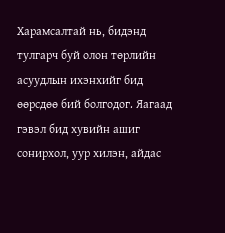Харамсалтай нь, бидэнд тулгарч буй олон төрлийн асуудлын ихэнхийг бид өөрсдөө бий болгодог. Яагаад гэвэл бид хувийн ашиг сонирхол, уур хилэн, айдас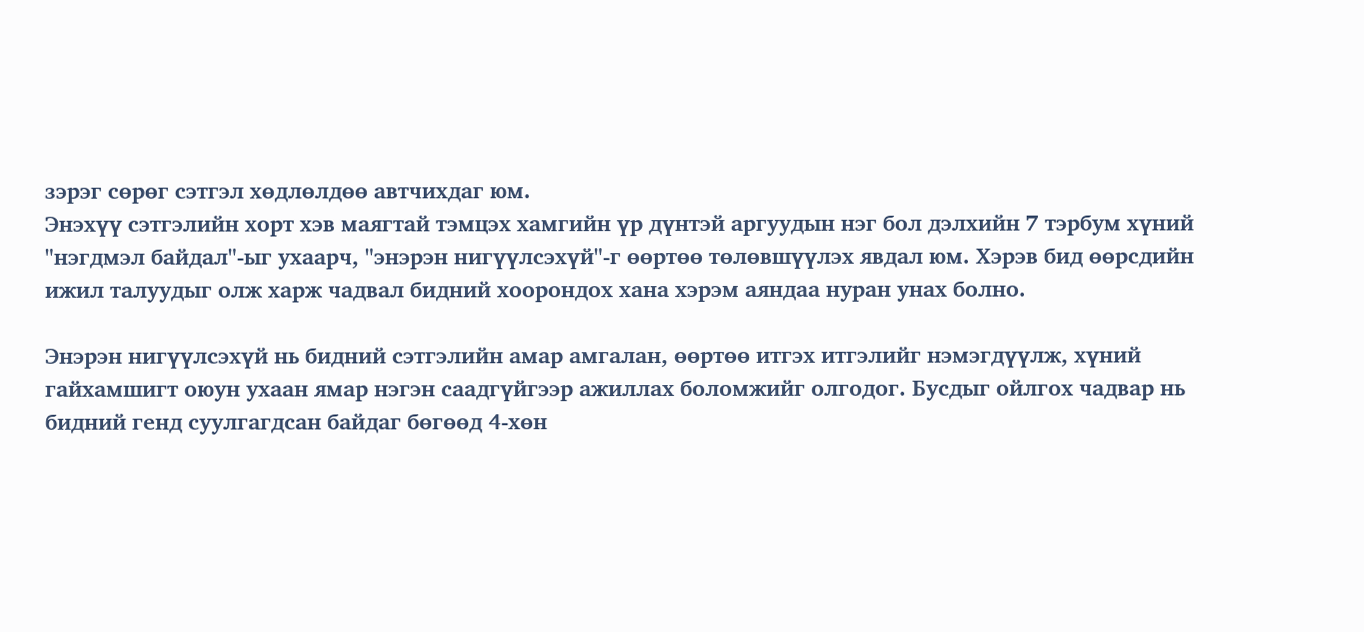зэрэг сөрөг сэтгэл хөдлөлдөө автчихдаг юм.
Энэхүү сэтгэлийн хорт хэв маягтай тэмцэх хамгийн үр дүнтэй аргуудын нэг бол дэлхийн 7 тэрбум хүний "нэгдмэл байдал"-ыг ухаарч, "энэрэн нигүүлсэхүй"-г өөртөө төлөвшүүлэх явдал юм. Хэрэв бид өөрсдийн ижил талуудыг олж харж чадвал бидний хоорондох хана хэрэм аяндаа нуран унах болно.

Энэрэн нигүүлсэхүй нь бидний сэтгэлийн амар амгалан, өөртөө итгэх итгэлийг нэмэгдүүлж, хүний гайхамшигт оюун ухаан ямар нэгэн саадгүйгээр ажиллах боломжийг олгодог. Бусдыг ойлгох чадвар нь бидний генд суулгагдсан байдаг бөгөөд 4-хөн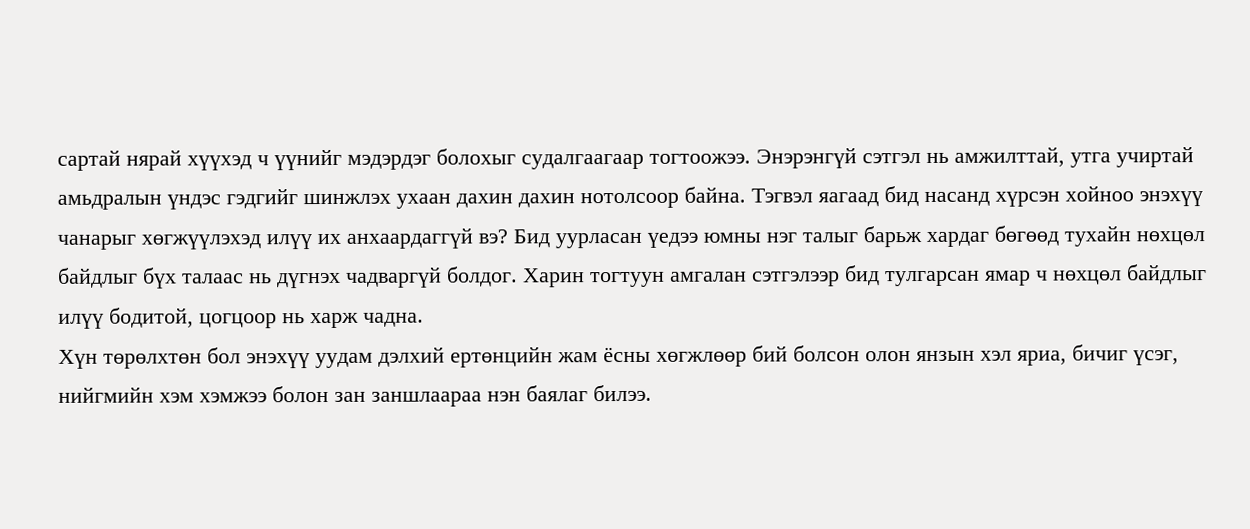сартай нярай хүүхэд ч үүнийг мэдэрдэг болохыг судалгаагаар тогтоожээ. Энэрэнгүй сэтгэл нь амжилттай, утга учиртай амьдралын үндэс гэдгийг шинжлэх ухаан дахин дахин нотолсоор байна. Тэгвэл яагаад бид насанд хүрсэн хойноо энэхүү чанарыг хөгжүүлэхэд илүү их анхаардаггүй вэ? Бид уурласан үедээ юмны нэг талыг барьж хардаг бөгөөд тухайн нөхцөл байдлыг бүх талаас нь дүгнэх чадваргүй болдог. Харин тогтуун амгалан сэтгэлээр бид тулгарсан ямар ч нөхцөл байдлыг илүү бодитой, цогцоор нь харж чадна.
Хүн төрөлхтөн бол энэхүү уудам дэлхий ертөнцийн жам ёсны хөгжлөөр бий болсон олон янзын хэл яриа, бичиг үсэг, нийгмийн хэм хэмжээ болон зан заншлаараа нэн баялаг билээ.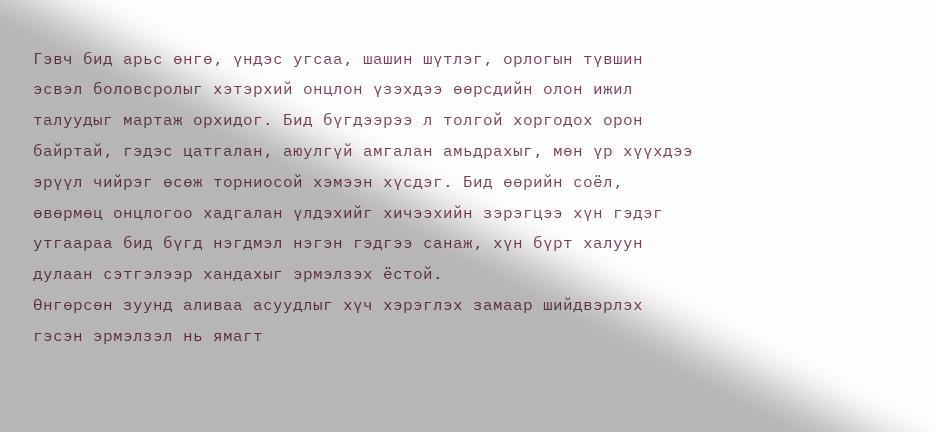Гэвч бид арьс өнгө, үндэс угсаа, шашин шүтлэг, орлогын түвшин эсвэл боловсролыг хэтэрхий онцлон үзэхдээ өөрсдийн олон ижил талуудыг мартаж орхидог. Бид бүгдээрээ л толгой хоргодох орон байртай, гэдэс цатгалан, аюулгүй амгалан амьдрахыг, мөн үр хүүхдээ эрүүл чийрэг өсөж торниосой хэмээн хүсдэг. Бид өөрийн соёл, өвөрмөц онцлогоо хадгалан үлдэхийг хичээхийн зэрэгцээ хүн гэдэг утгаараа бид бүгд нэгдмэл нэгэн гэдгээ санаж, хүн бүрт халуун дулаан сэтгэлээр хандахыг эрмэлзэх ёстой.
Өнгөрсөн зуунд аливаа асуудлыг хүч хэрэглэх замаар шийдвэрлэх гэсэн эрмэлзэл нь ямагт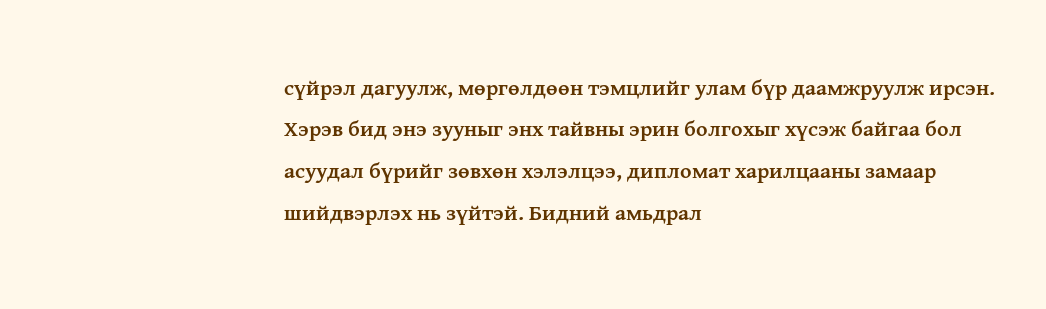сүйрэл дагуулж, мөргөлдөөн тэмцлийг улам бүр даамжруулж ирсэн. Хэрэв бид энэ зууныг энх тайвны эрин болгохыг хүсэж байгаа бол асуудал бүрийг зөвхөн хэлэлцээ, дипломат харилцааны замаар шийдвэрлэх нь зүйтэй. Бидний амьдрал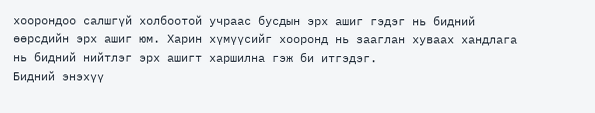хоорондоо салшгүй холбоотой учраас бусдын эрх ашиг гэдэг нь бидний өөрсдийн эрх ашиг юм. Харин хүмүүсийг хооронд нь зааглан хуваах хандлага нь бидний нийтлэг эрх ашигт харшилна гэж би итгэдэг.
Бидний энэхүү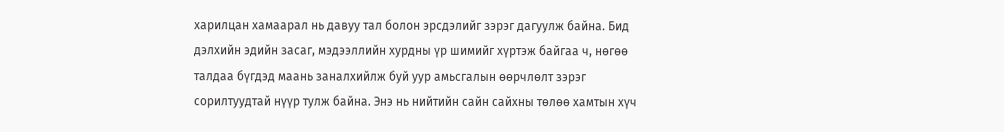харилцан хамаарал нь давуу тал болон эрсдэлийг зэрэг дагуулж байна. Бид дэлхийн эдийн засаг, мэдээллийн хурдны үр шимийг хүртэж байгаа ч, нөгөө талдаа бүгдэд маань заналхийлж буй уур амьсгалын өөрчлөлт зэрэг сорилтуудтай нүүр тулж байна. Энэ нь нийтийн сайн сайхны төлөө хамтын хүч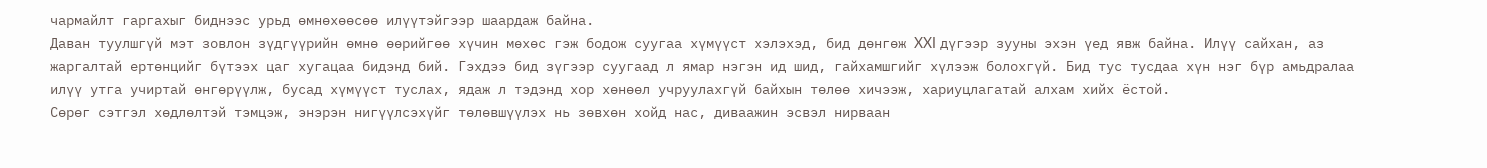чармайлт гаргахыг биднээс урьд өмнөхөөсөө илүүтэйгээр шаардаж байна.
Даван туулшгүй мэт зовлон зүдгүүрийн өмнө өөрийгөө хүчин мөхөс гэж бодож суугаа хүмүүст хэлэхэд, бид дөнгөж XXI дүгээр зууны эхэн үед явж байна. Илүү сайхан, аз жаргалтай ертөнцийг бүтээх цаг хугацаа бидэнд бий. Гэхдээ бид зүгээр суугаад л ямар нэгэн ид шид, гайхамшгийг хүлээж болохгүй. Бид тус тусдаа хүн нэг бүр амьдралаа илүү утга учиртай өнгөрүүлж, бусад хүмүүст туслах, ядаж л тэдэнд хор хөнөөл учруулахгүй байхын төлөө хичээж, хариуцлагатай алхам хийх ёстой.
Сөрөг сэтгэл хөдлөлтэй тэмцэж, энэрэн нигүүлсэхүйг төлөвшүүлэх нь зөвхөн хойд нас, диваажин эсвэл нирваан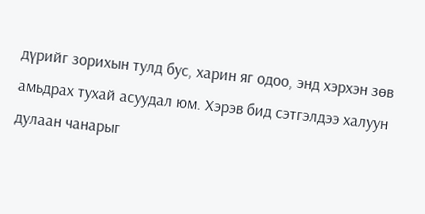дүрийг зорихын тулд бус, харин яг одоо, энд хэрхэн зөв амьдрах тухай асуудал юм. Хэрэв бид сэтгэлдээ халуун дулаан чанарыг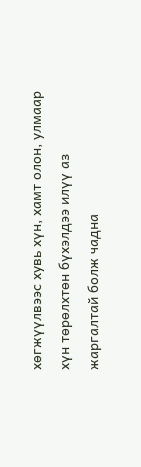хөгжүүлвээс хувь хүн, хамт олон, улмаар хүн төрөлхтөн бүхэлдээ илүү аз жаргалтай болж чадна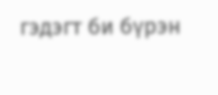гэдэгт би бүрэн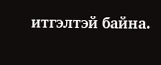итгэлтэй байна.